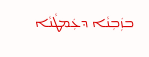ܒܙܲܒܼܢܵܐ ܕܥܲܡܛܵܢܵܐ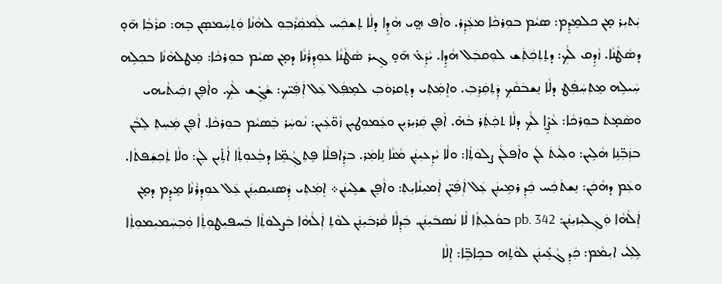ܝܲܬܝܼܪ ܡ̣ܢ ܟܠܡܸܕܸܡ: ܤܝܵܡ ܒܘܼܪܟܵܐ ܡܥܲܕܲܪ. ܘܐܵܦ ܗ̤ܝ ܗܵܕܹܐ ܕܠܵܐ ܬܸܫܟܲܚ ܠܲܡܩܲܪܵܒܼܘܼ ܠܗܵܢܵܐ ܘܲܬܼܚܲܡܤܸܢ ܒܹܗ: ܩܪܵܒܼܵܐ ܗ̄ܘ̣ ܕܤܵܛܵܢܵܐ. ܙܵܕܹܩ ܠܵܟܼ: ܕܬܸܬܼܟܲܬܲܫ ܠܘܼܩܒܲܠ ܗܵܕܹܐ. ܝܵܕܲܥ̇ ܗ̄ܘ̣ ܓܹܝܪ ܤܵܛܵܢܵܐ ܥܘܼܕܼܪܵܢܵܐ ܕܡ̣ܢ ܤܝܵܡ ܒܘܼܪܟܵܐ: ܡܸܛܠܗܵܢܵܐ ܒܟܼܠܹܗ ܚܲܝܠܹܗ ܡܸܬܼܚܲܦܲܛ ܕܠܵܐ ܢܸܫܒܿܩܵܟܼ ܕܲܬܼܩܲܪܸܒܼ. ܘܐܸܡܲܬܼܝ ܕܬܸܩܪܘܿܒܼ ܠܡܸܦܲܠ ܥܲܠ ܐܲܦܲܝ̈ܟܼ: ܫܵܓܹ̇ܫ ܠܵܟܼ. ܘܐܵܦܸܢ ܙܟܲܝܬܵܝܗܝ ܘܤܵܡ̣ܬܿ ܒܘܼܪܟܵܐ: ܥܵܨܹ̇ܐ ܠܵܟܼ ܕܠܵܐ ܬܟܲܬܲܪ ܒܵܗ̇. ܐܵܦܸܢ ܩܲܪܝܼܪܝܼܢ ܘܥܲܡܘܼܛܝܼܢ ܙܵܘ̈ܥܲܝܢ: ܢܵܘܚܲܪ ܒܲܤܝܵܡ ܒܘܼܪܟܵܐ. ܐܵܦܸܢ ܡܲܚܼܬܼ ܠܸܒܼܵܢ ܒܙܲܒܼ̈ܢܹܐ ܗܵܠܹܝܢ: ܘܠܲܝܬܿ ܠܲܢ ܘܐܵܦܠܵܢ ܨܠܘܿܬܼܵܐ: ܘܠܵܐ ܝܵܕܼܥܝܼܢܲܢ ܡܵܢܵܐ ܢܹܐܡܲܪ. ܒܕܼܵܐܦܠܵܐ ܦܸܬܼܓܼܵܡܹ̈ܐ ܕܒܼܵܥܘܼܬܼܵܐ ܐܵܬܹ̇ܝܢ ܠܲܢ: ܘܠܵܐ ܬܲܟܼܫܲܦܬܵܐ. ܘܥܲܡ ܕܗܵܟܲܢ: ܢܸܫܬܿܟܲܚ ܟܲܕܼ ܪܡܹܝܢܲܢ ܥܲܠ ܐܲܦܲܝ̈ܢ ܐܲܡܝܼܢܵܐܝܼܬܼ: ܘܐܵܦܸܢ ܫܠܹܝܢܲܢ܀ ܐܸܡܲܬܼܝ ܕܲܤܢܝܼܩܝܼܢܲܢ ܥܲܠ ܥܘܼܕܼܪܵܢܵܐ ܡܸܕܸܡ ܕܡ̣ܢ ܐܲܠܵܗܵܐ ܘܲܓܼܠܝܼܙܝܼܢܲܢ: pb. 342 ܒܘܵܠܝܼܬܼܵܐ ܠܵܐ ܢܵܤܒܿܝܼܢܲܢ. ܒܲܕܼܠܵܐ ܩܵܪܒܿܝܼܢܲܢ ܠܘܵܬܼ ܐܲܠܵܗܵܐ ܒܲܨܠܘܿܬܼܵܐ ܒܲܚܦܝܼܛܘܼܬܼܵܐ ܘܲܒܼܚܲܡܝܼܡܘܼܬܼܵܐ ܠܹܠܲܝ ܐܝܼܡܵܡ: ܟܲܕܼ ܓܵܥܹ̇ܝܢܲܢ ܠܘܵܬܹܗ ܒܟܹܐܒܹ̈ܐ: ܐܸܠܵܐ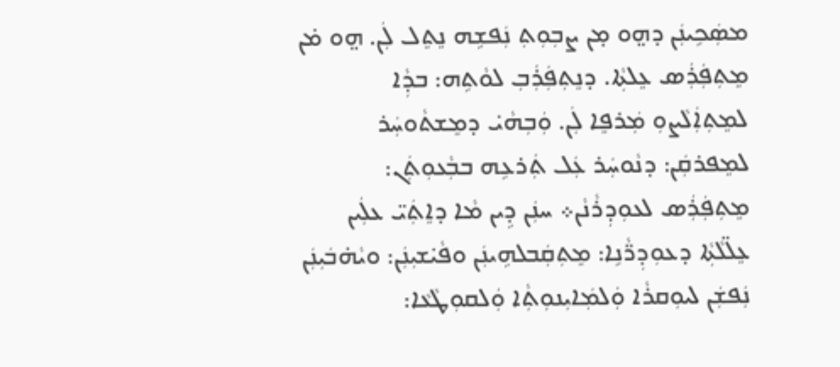ܡܤܲܟܹܝܢܲܢ ܕܗ̤ܘ ܡ̣ܢ ܨܒܼܘܼܬܼ ܢܲܦܫܹܗ ܢܸܬܸܠ ܠܲܢ. ܗ̤ܘ ܡ̇ܢ ܡܸܬܼܦܲܪܲܣ ܥܸܠܬܼܵܐ. ܕܢܸܬܼܦܲܪܲܒܼ ܠܘܵܬܹܗ: ܒܕܼܵܐ ܠܡܸܬܼܐܲܠܵܨܘܼ ܡܲܪܦܸܐ ܠܲܢ. ܘܲܒܼܗܵܝ̇ ܕܡܸܫܬܵܘܚܲܪ ܠܡܸܦܪܩܲܢ: ܕܢܵܘܚܲܪ ܥܲܠ ܬܲܪܥܹܗ ܒܒܼܵܥܘܼܬܲܢ: ܡܸܬܼܦܲܪܲܣ ܠܥܘܼܕܼܪܵܢܵܢ܀ ܚܢܲܢ ܕܹܝܢ ܡܵܐ ܕܐܸܬܲܝ̈ ܥܠܲܝܢ ܥܸܠ̈ܠܵܬܼܵܐ ܕܥܘܼܕܼܪ̈ܵܢܹܐ: ܡܸܬܼܩܲܒܠܗܹܝܢܲܢ ܘܦܵܝ̇ܫܝܼܢܲܢ: ܘܝܵܗ̇ܒܿܝܼܢܲܢ ܢܲܦܫܲܢ ܠܝܘܼܩܪܵܐ ܘܲܠܡܲܐܝܼܢܘܼܬܼܵܐ ܘܲܠܩܘܼܛܵܥܵܐ: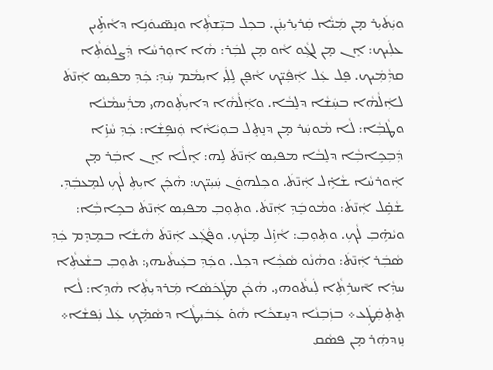ܘܝܲܬܿܝܼܪ ܡ̣ܢ ܡܲܝ̈ܵܐ ܩܲܪܝܼܪܝܼܢܲܢ. ܒܟܼܠ ܒܝܼ̈ܫܬܼܵܐ ܘܢܸܤ̈ܝܘܿܢܹܐ ܕܐܵܬܹ̇ܝܢ ܥܠܲܝܟ: ܐܸܢ ܡ̣ܢ ܠܓܼܵܘ ܐܵܘ ܡ̣ܢ ܠܒܲܪ: ܗܵܐ ܐܘܼܪܚܵܐ ܕܲܨܠܘܿܬܼܵܐ ܩܕܼܵܡܲܝܟ. ܦܸܠ ܥܲܠ ܐܲܦܲܝ̈ܟ ܐܵܦܸܢ ܠܹܠܲܝ ܐܝܼܡܵܡ ܚܲܕܼ: ܟܲܕܼ ܡܦܝܼܣ ܐܲܢ̄ܬܿ ܠܐܲܠܵܗܵܐ ܒܚܲܫܵܐ ܕܠܸܒܵܐ. ܘܐܲܠܵܗܵܐ ܕܐܝܼܬܼܵܘܗܝ ܡܪܲܚܡܵܢܵܐ ܘܛܵܒܼܵܐ: ܠܵܐ ܡܵܘܚܲܪ ܡ̣ܢ ܕܢܸܬܸܠ ܒܘܼܝܵܐܵܐ ܘܲܢܦܹܫܵܐ: ܟܲܕܼ ܚܵܙܹ̇ܐ ܕܲܒܼܟܹܐܒܼܵܐ ܕܠܸܒܵܐ ܡܦܝܼܣ ܐܲܢ̄ܬܿ ܠܹܗ: ܐܸܠܵܐ ܐܸܢ ܐܒܲܪ ܡ̣ܢ ܐܲܘܪܚܵܐ ܫܵܐܹ̇ܠ ܐܲܢ̄ܬܿ. ܘܟܼܠܗܘܿܢ ܚܲܝܼܝ̈ܟ: ܗܵܟܲܢ ܐܝܼܬܼ ܠܵܟܼ ܠܡܸܥܒܲܕܼ. ܫܵܩܹ̇ܠ ܐܲܢ̄ܬܿ: ܘܡܵܘܒܸܿܕܼ ܐܲܢ̄ܬܿ. ܘܬܼܘܼܒܼ ܡܦܝܼܣ ܐܲܢ̄ܬܿ ܒܟܹܐܒܼܵܐ: ܘܝܵܗܹ̇ܒܼ ܠܵܟܼ. ܘܬܼܘܼܒܼ: ܐܵܙܹ̇ܠ ܡܸܢܵܟܼ. ܘܦܵܓܲܥ ܐܲܢ̄ܬܿ ܗܵܫܵܐ ܒܡܸܕܸܡ ܟܲܕܼ ܤܵܒܲܪ ܐܲܢ̄ܬܿ: ܘܗܵܢܵܘ ܤܵܟܼܵܐ ܕܟܼܠ. ܘܟܲܕܼ ܒܥܲܝܬܵܝܗܝ: ܬܘܼܒܼ ܒܫܵܥܬܼܵܐ ܚܕܼܵܐ ܐ̄ܚܪܹܬܼܵܐ ܠܲܝܬܵܘܗܝ. ܗܵܟܲܢ ܡܛܲܟܿܤܵܐ ܡܲܪܕܝܼܬܼܵܐ ܗܵܕܹܐ: ܠܵܐ ܬܸܬܼܩܲܛܲܥ܀ ܒܙܲܒܼܢܵܐ ܕܚܸܫܟܵܐ ܗܵܘ̇ ܥܲܒܿܝܼܛܵܐ ܕܤܵܡܹ̇ܟܼ ܥܲܠ ܢܲܦܫܵܐ܀ ܢܸܙܕܗܲܪ ܡ̣ܢ ܦܤܵܩ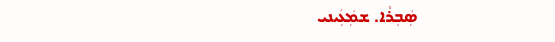ܤܲܒܼܪܵܐ. ܫܡܲܥܲܝܢܝ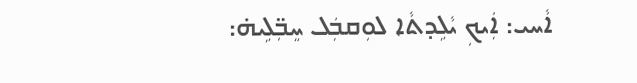ܐܵܚܝ: ܐܲܝܟܼ ܝܵܠܹܕܬܵܐ ܠܘܼܩܒܲܠ ܚܸܒܼ̈ܠܹܝܗ̇: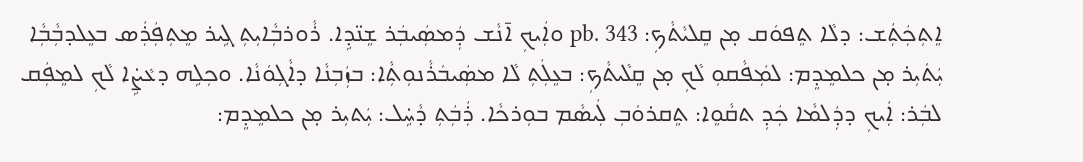ܐܸܬܼܟܲܬܲܫ: ܕܠܵܐ ܬܸܦܘܿܩ ܡ̣ܢ ܩܸܠܝܵܬܵܟܼ: pb. 343 ܘܐܲܝܟܼ ܐ̄ܢܵܫ ܕܲܡܤܲܝܒܲܪ ܫܸܢ̈ܕܹܐ. ܪܵܘܪܒܼܵܐܝܼܬܼ ܓܹܝܪ ܡܸܬܼܦܲܪܲܣ ܒܥܸܠܕܒܼܵܒܼܵܐ ܝܲܬܿܝܼܪ ܡ̣ܢ ܟܠܡܸܕܸܡ: ܠܡܲܦܵܩܘܼ ܠܵܟܼ ܡ̣ܢ ܩܸܠܵܝܬܵܟܼ: ܒܥܸܠܲܬܼ ܠܵܐ ܡܤܲܝܒܿܪܵܢܘܼܬܼܵܐ: ܒܙܲܒܼܢܵܐ ܕܐܵܓܼܘܿܢܵܐ. ܘܟܼܠܹܗ ܕܥܵܨܹ̇ܐ ܠܵܟܼ ܠܡܸܦܲܩ ܠܒܲܪ: ܐܲܝܟܼ ܕܕܲܠܡܵܐ ܟܲܕܼ ܬܩܵܘܸܐ: ܬܸܩܪܘܿܒܼ ܠܲܝܤܵܡ ܒܘܼܪܟܵܐ. ܪܲܒܲܬܼ ܕܵܚܹ̇ܠ: ܝܲܬܝܼܪ ܡ̣ܢ ܟܠܡܸܕܸܡ: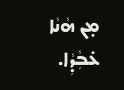ܡ̣ܢ ܗܵܢܵܐ ܥ̇ܒܼܵܕܼܵܐ.